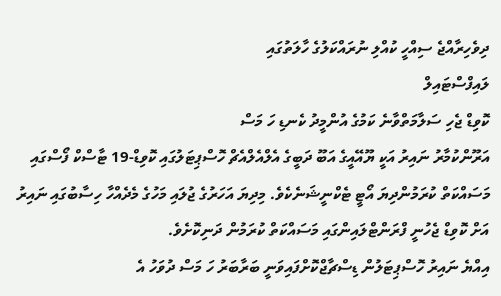ދިވެހިރާއްޖެ ސިއްހީ ކުއްލި ނުރައްކަލުގެ ހާލަތުގައި
ލައިފްސްޓައިލް
ކޮވިޑް ޖެހި ސަލާމަތްވާނެ ކަމުގެ އުންމީދު ކެނޑި ހަ މަސް
އަރޫންކުމާރު ނައިރު އަކީ ޔޫއޭއީގެ އަބޫ ދަބީގެ އެލްއެލްއެޗް ހޮސްޕިޓަލުގައި ކޮވިޑް-19 ޓާސްކް ފޯސްގައި މަސައްކަތް ކުރަމުންދިޔަ އޯޓީ ޓެކްނީޝަނެކެވެ. މިދިޔަ އަހަރުގެ ޖުލައި މަހުގެ މެދެއްހާ ހިސާބުގައި ނައިރު އަށް ކޮވިޑް ޖެހުނީ ފްރަންޓްލައިންގައި މަސައްކަތް ކުރަމުން ދަނިކޮށެވެ.
އިއްޔެ ނައިރު ހޮސްޕިޓަލުން ޑިސްޗާޖްކޮށްފައިވަނީ ބަރާބަރު ހަ މަސް ދުވަހު އެ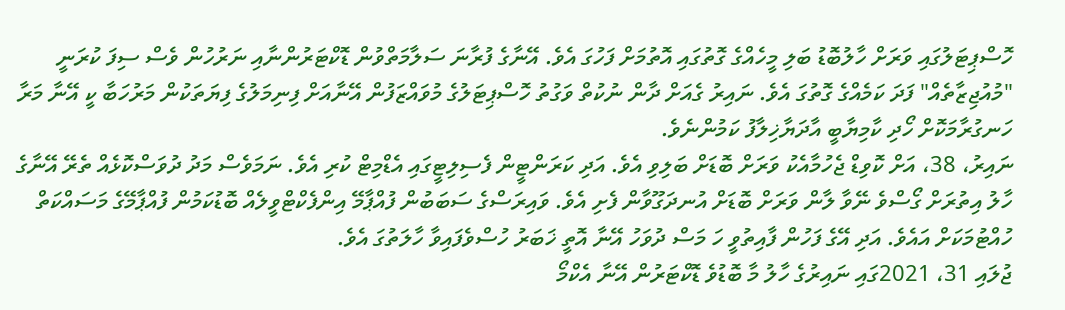ހޮސްޕިޓަލުގައި ވަރަށް ހާލުބޮޑު ބަލި މީހެއްގެ ގޮތުގައި އޮތުމަށް ފަހުގަ އެވެ. އޭނާގެ ފުރާނަ ސަލާމަތްވުން ޑޮކްޓަރުންނާއި ނަރުހުން ވެސް ސިފަ ކުރަނީ "މުއުޖިޒާތެއް" ފަދަ ކަމެއްގެ ގޮތުގަ އެވެ. ނައިރު ގެއަށް ދާން ނުކުތް ވަގުތު ހޮސްޕިޓަލުގެ މުވައްޒަފުން އޭނާއަށް ފިނިމަލުގެ ފިޔަތަކުން މަރުހަބާ ކީ އޭނާ މަރާ ހަނގުރާމަކޮށް ހޯދި ކާމިޔާބީ އާދަޔާޚިލާފު ކަމުންނެވެ.
ނައިރު، 38، އަށް ކޮވިޑް ޖެހުމާއެކު ވަރަށް ބޮޑަށް ބަލިވި އެވެ. އަދި ކަރަންޓީން ފެސިލިޓީގައި އެޑްމިޓް ކުރި އެވެ. ނަމަވެސް މަދު ދުވަސްކޮޅެއް ތެރޭ އޭނާގެ ހާލު އިތުރަށް ގޯސްވެ ނޭވާ ލާން ވަރަށް ބޮޑަށް އުނދަގޫވާން ފެށި އެވެ. ވައިރަސްގެ ސަބަބުން ފުއްޕާމޭ އިންފެކްޓްވީލެއް ބޮޑުކަމުން ފުއްޕާމޭގެ މަސައްކަތް ހުއްޓުމަކަށް އައެވެ. އަދި އޭގެ ފަހުން ފާއިތުވީ ހަ މަސް ދުވަހު އޭނާ އޮތީ ޚަބަރު ހުސްވެފައިވާ ހާލަތުގަ އެވެ.
ޖުލައި 31، 2021ގައި ނައިރުގެ ހާލު މާ ބޮޑުވެ ޑޮކްޓަރުން އޭނާ އެކްމޯ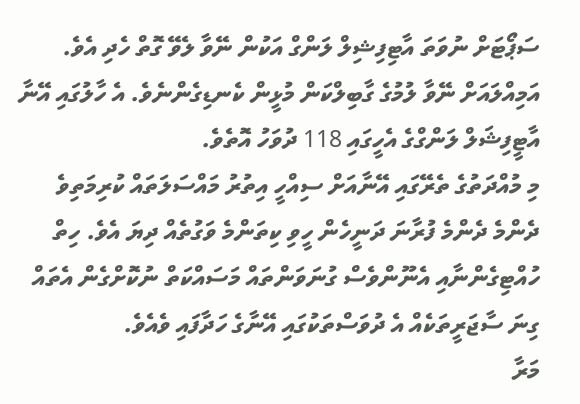ސަޕޯޓަށް ނުވަތަ އާޓިފިޝިލް ލަންގް އަކުން ނޭވާ ލެވޭ ގޮތް ހެދި އެވެ. އަމިއްލައަށް ނޭވާ ލުމުގެ ގާބިލްކަން މުޅީން ކެނޑިގެންނެވެ. އެ ހާލުގައި އޭނާ އާޓީފިޝަލް ލަންގްގެ އެހީގައި 118 ދުވަހު އޮތެވެ.
މި މުއްދަތުގެ ތެރޭގައި އޭނާއަށް ސިއްހީ އިތުރު މައްސަލަތައް ކުރިމަތިވެ ދެންމެ ދެންމެ ފުރާނަ ދަނީހެން ހީވި ކިތަންމެ ވަގުތެއް ދިޔަ އެވެ. ހިތް ހުއްޓިގެންނާއި އެނޫންވެސް ގުނަވަންތައް މަސައްކަތް ނުކޮށްގެން އެތައް ގިނަ ސާޖަރީތަކެއް އެ ދުވަސްތަކުގައި އޭނާގެ ހަދާފައި ވެއެވެ.
މަރާ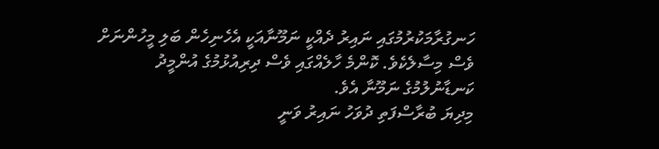ހަނގުރާމަކުރުމުގައި ނައިރު ދެއްކީ ނަމޫނާއަކީ އެހެނިހެން ބަލި މީހުންނަށް ވެސް މިސާލެކެވެ. ކޮންމެ ހާލެއްގައި ވެސް ދިރިއުޅުމުގެ އުންމީދު ކަނޑާނުލުމުގެ ނަމޫނާ އެވެ.
މިދިޔަ ބުރާސްފަތި ދުވަހު ނައިރު ވަނީ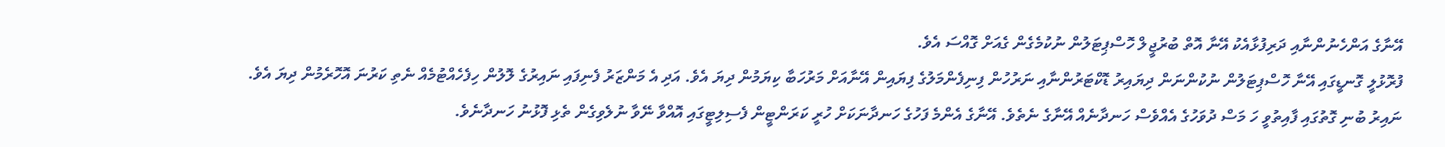އޭނާގެ އަންހެނުންނާއި ދަރިފުޅާއެކު އޭނާ އޮތް ބުރުޖީލް ހޮސްޕިޓަލުން ނުކުމެގެން ގެއަށް ގޮއްސަ އެވެ.
ފުރޮޅުލީ ގޮނޑީގައި އޭނާ ހޮސްޕިޓަލުން ނުކުންނަން ދިޔައިރު ޑޮކްޓަރުންނާއި ނަރުހުން ފިނިފެންމަލުގެ ފިޔައިން އޭނާއަށް މަރުހަބާ ކިޔަމުން ދިޔަ އެވެ. އަދި އެ މަންޒަރު ފެނިފައި ނައިރުގެ ލޮލުން ހިފެހެއްޓުމެއް ނެތި ކަރުނަ އޮހޮރެމުން ދިޔަ އެވެ.
ނައިރު ބުނި ގޮތުގައި ފާއިތުވީ ހަ މަސް ދުވަހުގެ އެއްވެސް ހަނދާނެއް އޭނާގެ ނެތެވެ. އޭނާގެ އެންމެ ފަހުގެ ހަނދާނަކަށް ހުރީ ކަރަންޓީން ފެސިލިޓީގައި އޮއްވާ ނޭވާ ނުލެވިގެން ތެޅި ފޮޅުނު ހަނދާނެވެ.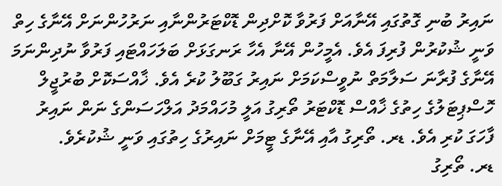ނައިރު ބުނި ގޮތުގައި އޭނާއަށް ފަރުވާ ކޮށްދިން ޑޮކްޓަރުންނާއި ނަރުހުންނަށް އޭނާގެ ހިތް ވަނީ ޝުކުރުން ފުރިފަ އެވެ. އެމީހުން އޭނާ އެހާ ރަނގަޅަށް ބަލަހައްޓައި ފަރުވާ ނުދިންނަމަ އޭނާގެ ފުރާނަ ސަލާމަތް ނުވީސްކަމަށް ނައިރު ގަބޫލު ކުރެ އެވެ. ޚާއްސަކޮށް ބުރުޖީލް ހޮސްޕިޓަލުގެ ހިތުގެ ޚާއްސް ޑޮކްޓަރު ތޯރިގު އަލީ މުހައްމަދު އަލްހަސަންގެ ނަން ނައިރު ފާހަގަ ކުރި އެވެ. ޑރ. ތޯރިގު އާއި އޭނާގެ ޓީމަށް ނައިރުގެ ހިތުގައި ވަނީ ޝުކުރެވެ.
ޑރ. ތޯރިގު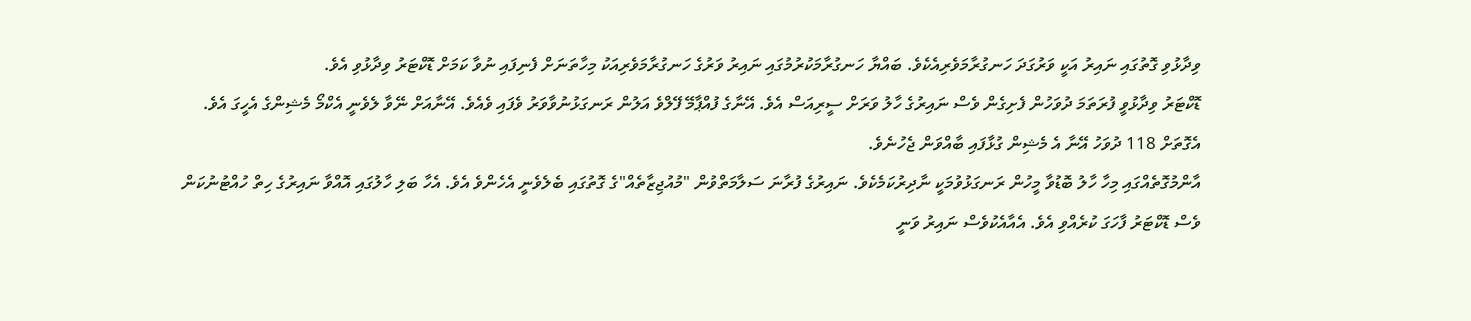ވިދާޅުވި ގޮތުގައި ނައިރު އަކީ ވަރުގަދަ ހަނގުރާމަވެރިއެކެވެ. ބައްޔާ ހަނގުރާމަކުރުމުގައި ނައިރު ވަރުގެ ހަނގުރާމަވެރިއަކު މިހާތަނަށް ފެނިފައި ނުވާ ކަމަށް ޑޮކްޓަރު ވިދާޅުވި އެވެ.
ޑޮކްޓަރު ވިދާޅުވީ ފުރަތަމަ ދުވަހުން ފެށިގެން ވެސް ނައިރުގެ ހާލު ވަރަށް ސީރިއަސް އެވެ. އޭނާގެ ފުއްޕާމޭ ފޭލްވެ އަލުން ރަނގަޅުނުވާވަރު ވެފައި ވެއެވެ. އޭނާއަށް ނޭވާ ލެވެނީ އެކްމޯ މެޝިންގެ އެހީގަ އެވެ. އެގޮތަށް 118 ދުވަހު އޭނާ އެ މެޝިން ގުޅާފައި ބާއްވަން ޖެހުނެވެ.
އާންމުގޮތެއްގައި މިހާ ހާލު ބޮޑުވާ މީހުން ރަނގަޅުވުމަކީ ނާދިރުކަމެކެވެ. ނައިރުގެ ފުރާނަ ސަލާމަތްވުން "މުއުޖިޒާތެއް"ގެ ގޮތުގައި ބެލެވެނީ އެހެންވެ އެވެ. އެހާ ބަލި ހާލުގައި އޮއްވާ ނައިރުގެ ހިތް ހުއްޓުނުކަން ވެސް ޑޮކްޓަރު ފާހަގަ ކުރެއްވި އެވެ. އެއާއެކުވެސް ނައިރު ވަނީ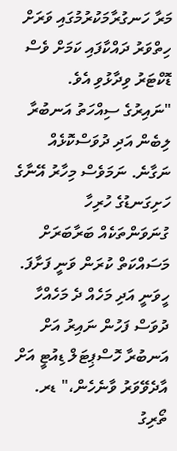މަރާ ހަނގުރާމަކުރުމުގައި ވަރަށް ހިތްވަރު ދައްކާފައި ކަމަށް ވެސް ޑޮކްޓަރު ވިދާޅުވި އެވެ.
"ނައިރުގެ ސިއްހަތު އަނބުރާ ލިބެން އަދި ދުވަސްކޮޅެއް ނަގާނެ. ނަމަވެސް މިހާރު އޭނާގެ ހަށިގަނޑުގެ ހުރިހާ ގުނަވަންތަކެއް ބަރާބަރަށް މަސައްކަތް ކުރަން ވަނީ ފަށާފަ. ހީވަނީ އަދި މަހެއް ދެ މަހެއްހާ ދުވަސް ފަހުން ނައިރު އަށް އަނބުރާ ހޮސްޕިޓަލް ޑިއުޓީ އަށް އާދެވޭވަރު ވާނެހެން،" ޑރ. ތޯރިގު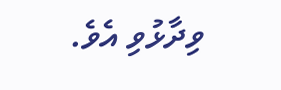ވިދާޅުވި އެވެ.